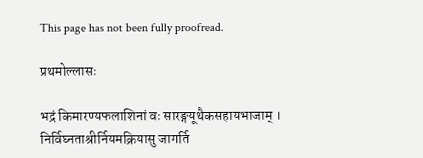This page has not been fully proofread.

प्रथमोल्लासः

भद्रं किमारण्यफलाशिनां वः सारङ्गयूथैकसहायभाजाम् ।
निर्विघ्नताश्रीर्नियमक्रियासु जागर्ति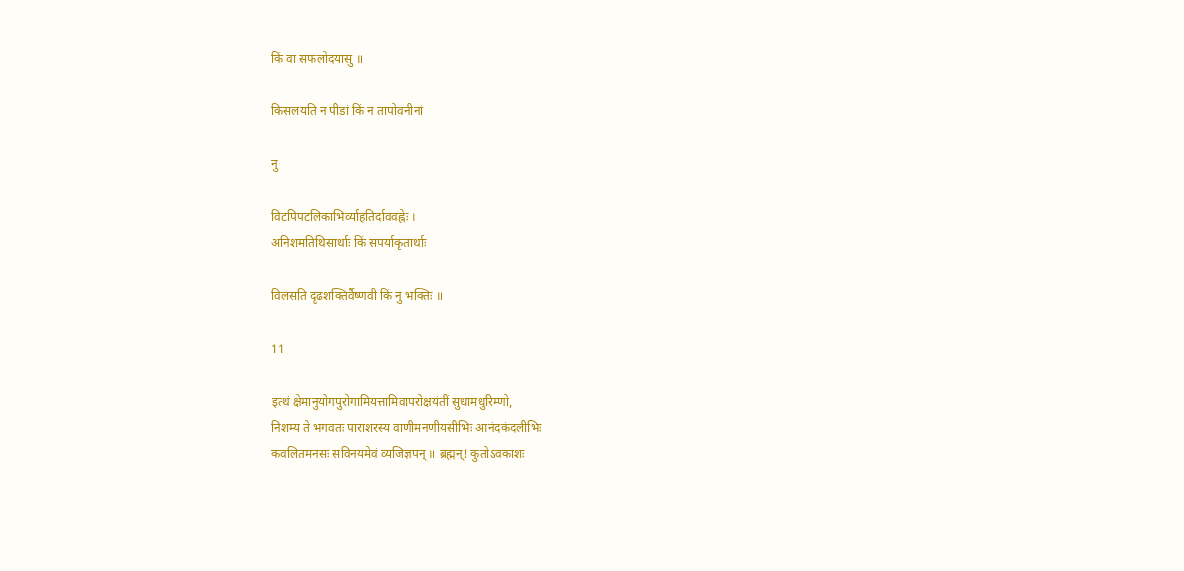किं वा सफलोदयासु ॥

किसलयति न पीडां किं न तापोवनीनां

नु

विटपिपटलिकाभिर्व्याहतिर्दाववह्नेः ।
अनिशमतिथिसार्थाः किं सपर्याकृतार्थाः

विलसति दृढशक्तिर्वैष्णवी किं नु भक्तिः ॥

11

इत्थं क्षेमानुयोगपुरोगामियत्तामिवापरोक्षयंतीं सुधामधुरिम्णो,
निशम्य ते भगवतः पाराशरस्य वाणीमनणीयसीभिः आनंदकंदलीभिः
कवलितमनसः सविनयमेवं व्यजिज्ञपन् ॥ ब्रह्मन्! कुतोऽवकाशः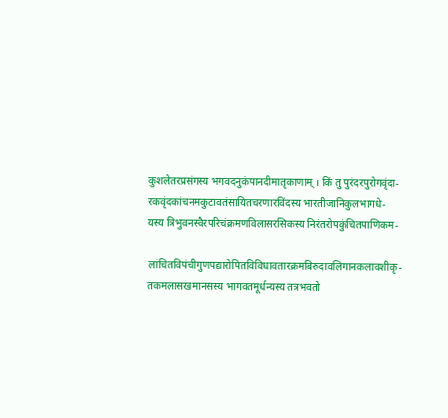कुशलेतरप्रसंगस्य भगवदनुकंपानदीमातृकाणाम् । किं तु पुरंदरपुरोगवृंदा-
रकवृंदकांचनमकुटावतंसायितचरणारविंदस्य भारतीजानिकुलभागधे-
यस्य त्रिभुवनस्वैरपरिचंक्रमणविलासरसिकस्य निरंतरोपकुंचितपाणिकम-

लांचितविपंचीगुणपद्यारोपितविविधावतारक्रमबिरुदावलिगानकलावशीकृ-
तकमलासखमानसस्य भागवतमूर्धन्यस्य तत्रभवतो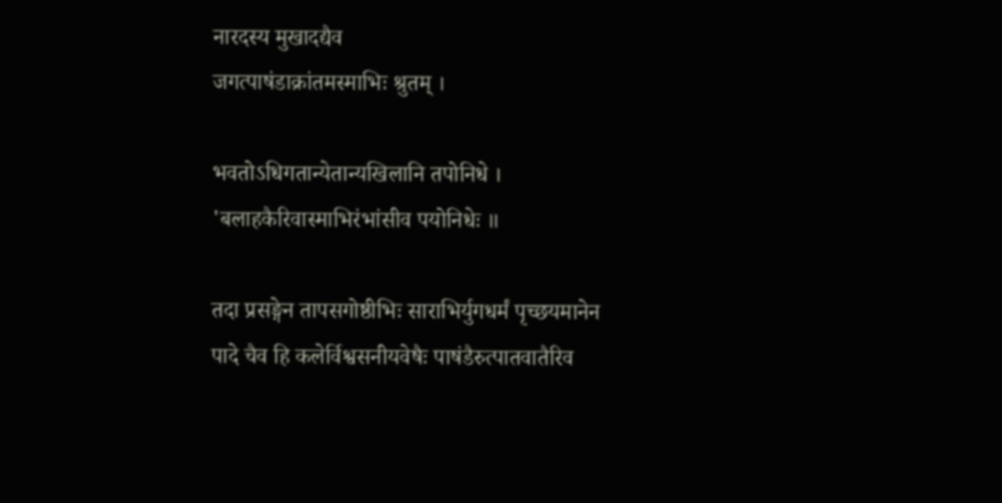नारदस्य मुखादद्यैव
जगत्पाषंडाक्रांतमस्माभिः श्रुतम् ।

भवतोऽधिगतान्येतान्यखिलानि तपोनिधे ।
'बलाहकैरिवास्माभिरंभांसीव पयोनिधेः ॥

तदा प्रसङ्गेन तापसगोष्ठीभिः साराभिर्युगधर्मं पृच्छयमानेन
पादे चैव हि कलेर्विश्वसनीयवेषैः पाषंडैरुत्पातवातैरिव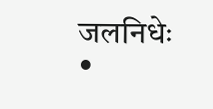जलनिधेः
•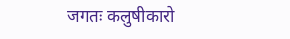जगतः कलुषीकारो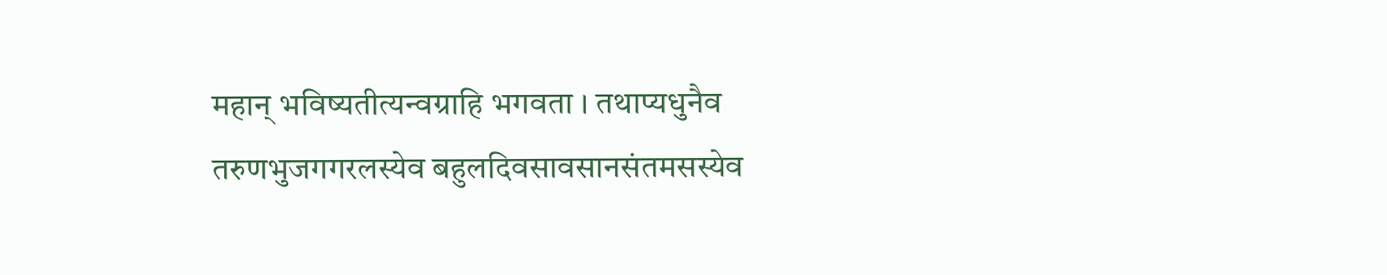महान् भविष्यतीत्यन्वग्राहि भगवता । तथाप्यधुनैव
तरुणभुजगगरलस्येव बहुलदिवसावसानसंतमसस्येव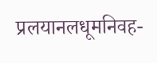प्रलयानलधूमनिवह-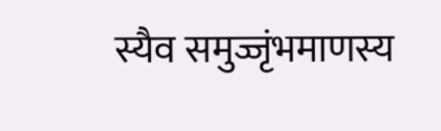स्यैव समुज्जृंभमाणस्य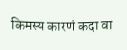किमस्य कारणं कदा वा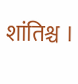शांतिश्च ।